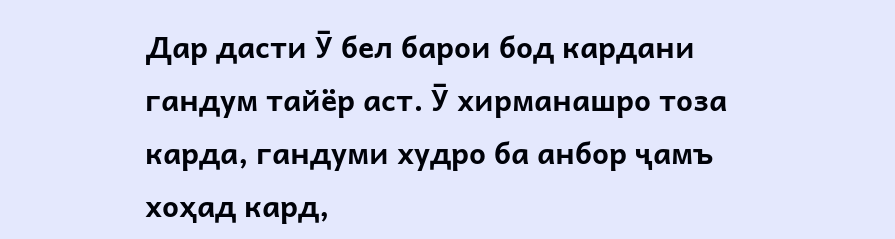Дар дасти Ӯ бел барои бод кардани гандум тайёр аст. Ӯ хирманашро тоза карда, гандуми худро ба анбор ҷамъ хоҳад кард,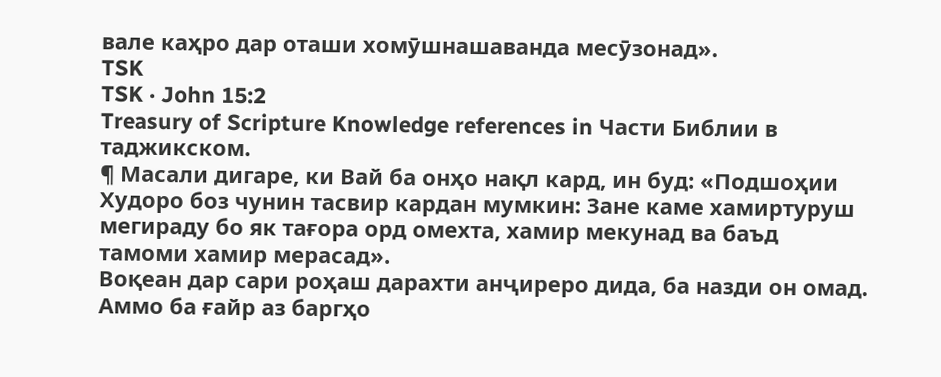вале каҳро дар оташи хомӯшнашаванда месӯзонад».
TSK
TSK · John 15:2
Treasury of Scripture Knowledge references in Части Библии в таджикском.
¶ Масали дигаре, ки Вай ба онҳо нақл кард, ин буд: «Подшоҳии Худоро боз чунин тасвир кардан мумкин: Зане каме хамиртуруш мегираду бо як тағора орд омехта, хамир мекунад ва баъд тамоми хамир мерасад».
Воқеан дар сари роҳаш дарахти анҷиреро дида, ба назди он омад. Аммо ба ғайр аз баргҳо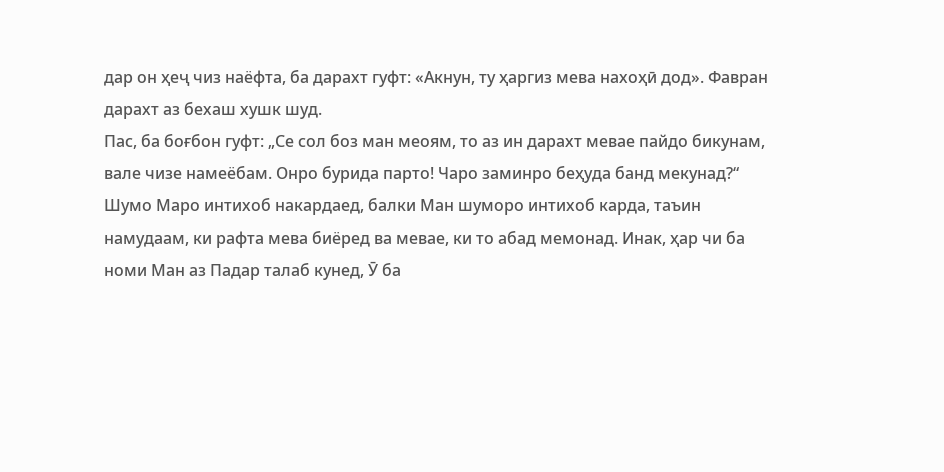дар он ҳеҷ чиз наёфта, ба дарахт гуфт: «Акнун, ту ҳаргиз мева нахоҳӣ дод». Фавран дарахт аз бехаш хушк шуд.
Пас, ба боғбон гуфт: „Се сол боз ман меоям, то аз ин дарахт мевае пайдо бикунам, вале чизе намеёбам. Онро бурида парто! Чаро заминро беҳуда банд мекунад?“
Шумо Маро интихоб накардаед, балки Ман шуморо интихоб карда, таъин намудаам, ки рафта мева биёред ва мевае, ки то абад мемонад. Инак, ҳар чи ба номи Ман аз Падар талаб кунед, Ӯ ба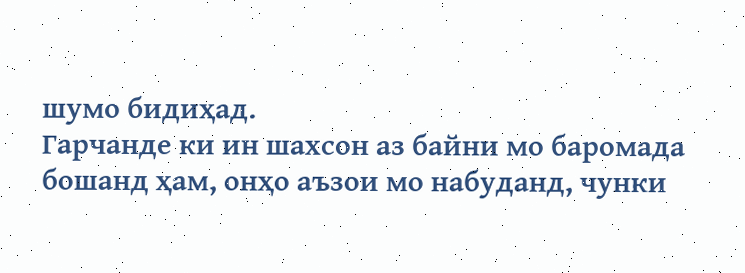шумо бидиҳад.
Гарчанде ки ин шахсон аз байни мо баромада бошанд ҳам, онҳо аъзои мо набуданд, чунки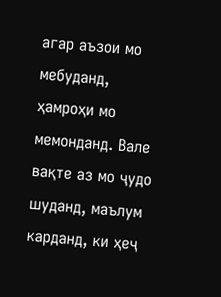агар аъзои мо мебуданд, ҳамроҳи мо мемонданд. Вале вақте аз мо ҷудо шуданд, маълум карданд, ки ҳеҷ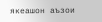якеашон аъзои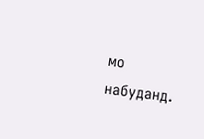мо набуданд.